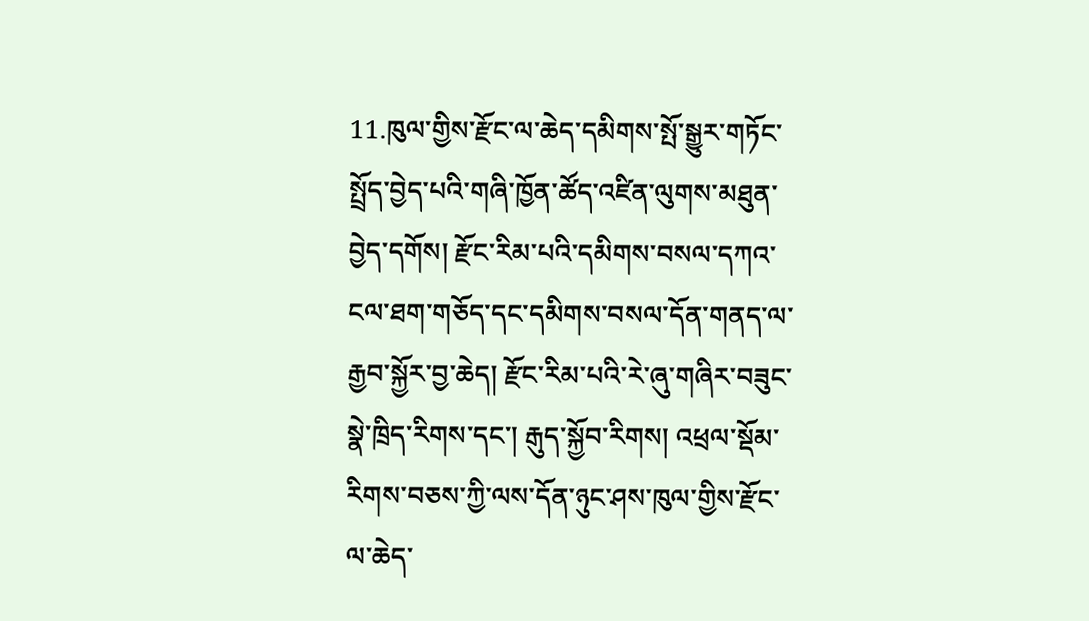11.ཁུལ་གྱིས་རྫོང་ལ་ཆེད་དམིགས་སྤོ་སྒྱུར་གཏོང་སྤྲོད་བྱེད་པའི་གཞི་ཁྱོན་ཚོད་འཛིན་ལུགས་མཐུན་བྱེད་དགོས། རྫོང་རིམ་པའི་དམིགས་བསལ་དཀའ་ངལ་ཐག་གཅོད་དང་དམིགས་བསལ་དོན་གནད་ལ་རྒྱབ་སྐྱོར་བྱ་ཆེད། རྫོང་རིམ་པའི་རེ་ཞུ་གཞིར་བཟུང་སྣེ་ཁྲིད་རིགས་དང་། རྒུད་སྐྱོབ་རིགས། འཕྲལ་སྡོམ་རིགས་བཅས་ཀྱི་ལས་དོན་ཉུང་ཤས་ཁུལ་གྱིས་རྫོང་ལ་ཆེད་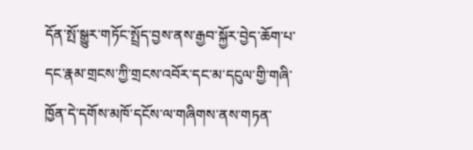དོན་སྤོ་སྒྱུར་གཏོང་སྤྲོད་བྱས་ནས་རྒྱབ་སྐྱོར་བྱེད་ཆོག་པ་དང་རྣམ་གྲངས་ཀྱི་གྲངས་འབོར་དང་མ་དངུལ་གྱི་གཞི་ཁྱོན་དེ་དགོས་མཁོ་དངོས་ལ་གཞིགས་ནས་གཏན་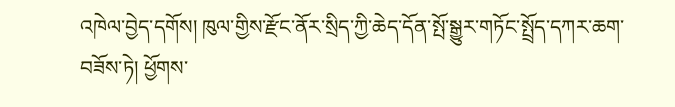འཁེལ་བྱེད་དགོས། ཁུལ་གྱིས་རྫོང་ནོར་སྲིད་ཀྱི་ཆེད་དོན་སྤོ་སྒྱུར་གཏོང་སྤྲོད་དཀར་ཆག་བཟོས་ཏེ། ཕྱོགས་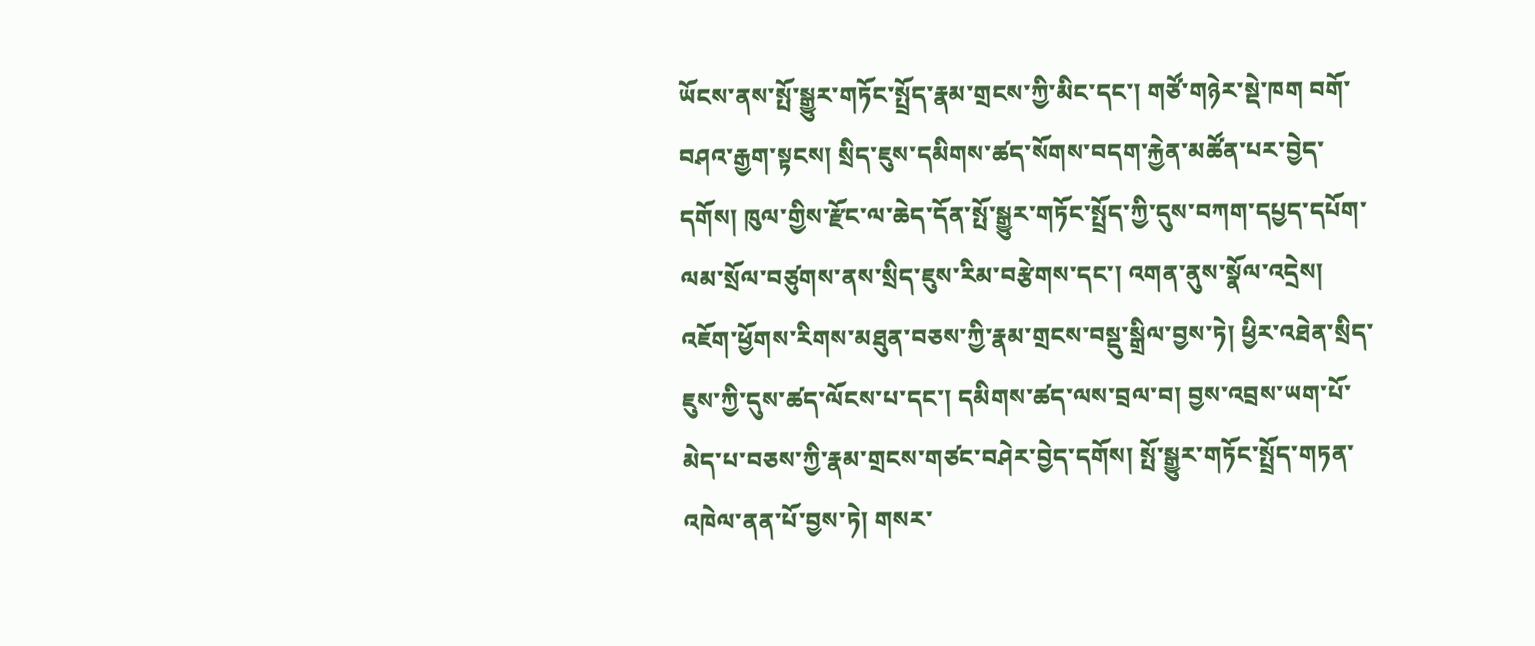ཡོངས་ནས་སྤོ་སྒྱུར་གཏོང་སྤྲོད་རྣམ་གྲངས་ཀྱི་མིང་དང་། གཙོ་གཉེར་སྡེ་ཁག བགོ་བཤའ་རྒྱག་སྟངས། སྲིད་ཇུས་དམིགས་ཚད་སོགས་བདག་རྐྱེན་མཚོན་པར་བྱེད་དགོས། ཁུལ་གྱིས་རྫོང་ལ་ཆེད་དོན་སྤོ་སྒྱུར་གཏོང་སྤྲོད་ཀྱི་དུས་བཀག་དཔྱད་དཔོག་ལམ་སྲོལ་བཙུགས་ནས་སྲིད་ཇུས་རིམ་བརྩེགས་དང་། འགན་ནུས་སྣོལ་འདྲེས། འཇོག་ཕྱོགས་རིགས་མཐུན་བཅས་ཀྱི་རྣམ་གྲངས་བསྡུ་སྒྲིལ་བྱས་ཏེ། ཕྱིར་འཐེན་སྲིད་ཇུས་ཀྱི་དུས་ཚད་ལོངས་པ་དང་། དམིགས་ཚད་ལས་བྲལ་བ། བྱས་འབྲས་ཡག་པོ་མེད་པ་བཅས་ཀྱི་རྣམ་གྲངས་གཙང་བཤེར་བྱེད་དགོས། སྤོ་སྒྱུར་གཏོང་སྤྲོད་གཏན་འཁེལ་ནན་པོ་བྱས་ཏེ། གསར་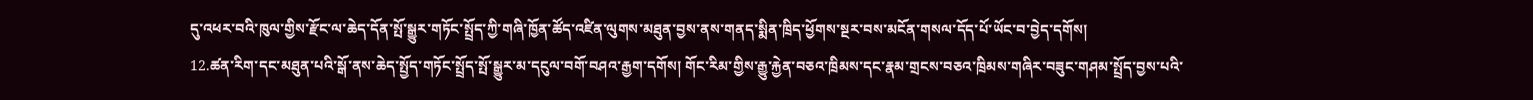དུ་འཕར་བའི་ཁུལ་གྱིས་རྫོང་ལ་ཆེད་དོན་སྤོ་སྒྱུར་གཏོང་སྤྲོད་ཀྱི་གཞི་ཁྱོན་ཚོད་འཛིན་ལུགས་མཐུན་བྱས་ནས་གནད་སྨིན་ཁྲིད་ཕྱོགས་སྔར་བས་མངོན་གསལ་དོད་པོ་ཡོང་བ་བྱེད་དགོས།
12.ཚན་རིག་དང་མཐུན་པའི་སྒོ་ནས་ཆེད་སྤྱོད་གཏོང་སྤྲོད་སྤོ་སྒྱུར་མ་དངུལ་བགོ་བཤའ་རྒྱག་དགོས། གོང་རིམ་གྱིས་རྒྱུ་རྐྱེན་བཅའ་ཁྲིམས་དང་རྣམ་གྲངས་བཅའ་ཁྲིམས་གཞིར་བཟུང་གཤམ་སྤྲོད་བྱས་པའི་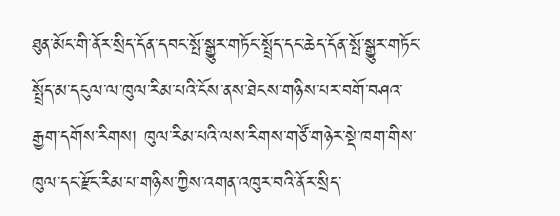ཐུན་མོང་གི་ནོར་སྲིད་དོན་དབང་སྤོ་སྒྱུར་གཏོང་སྤྲོད་དང་ཆེད་དོན་སྤོ་སྒྱུར་གཏོང་སྤྲོད་མ་དངུལ་ལ་ཁུལ་རིམ་པའི་ངོས་ནས་ཐེངས་གཉིས་པར་བགོ་བཤའ་རྒྱག་དགོས་རིགས། ཁུལ་རིམ་པའི་ལས་རིགས་གཙོ་གཉེར་སྡེ་ཁག་གིས་ཁུལ་དང་རྫོང་རིམ་པ་གཉིས་ཀྱིས་འགན་འཁུར་བའི་ནོར་སྲིད་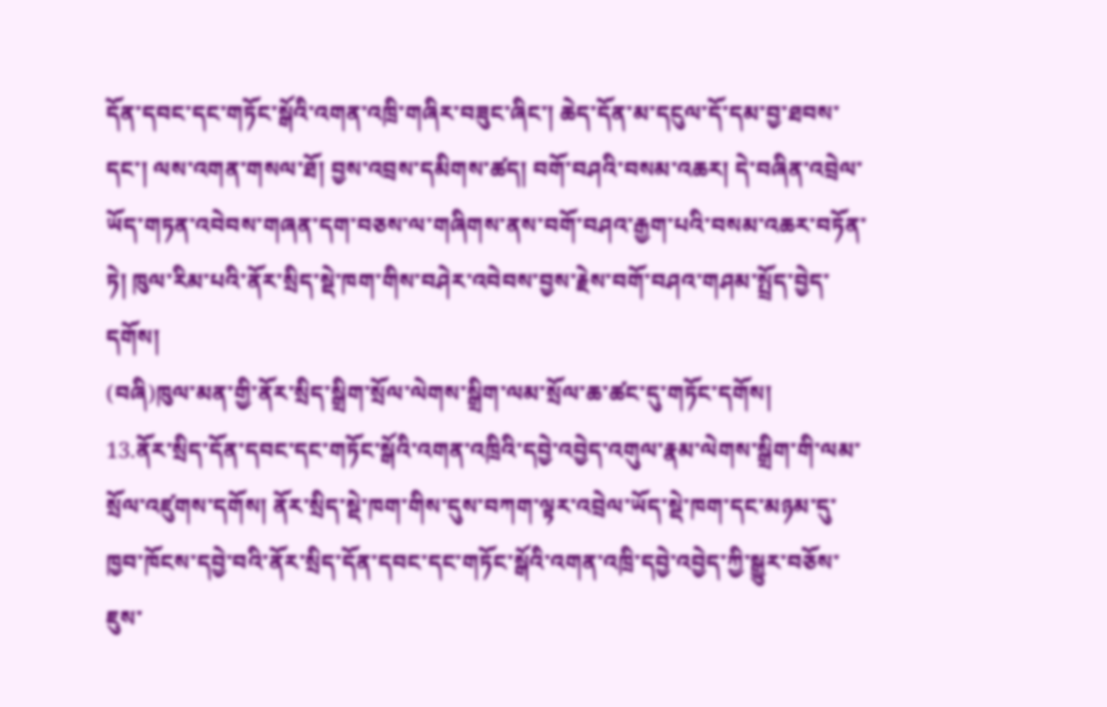དོན་དབང་དང་གཏོང་སྒོའི་འགན་འཁྲི་གཞིར་བཟུང་ཞིང་། ཆེད་དོན་མ་དངུལ་དོ་དམ་བྱ་ཐབས་དང་། ལས་འགན་གསལ་ཐོ། བྱས་འབྲས་དམིགས་ཚད། བགོ་བཤའི་བསམ་འཆར། དེ་བཞིན་འབྲེལ་ཡོད་གཏན་འབེབས་གཞན་དག་བཅས་ལ་གཞིགས་ནས་བགོ་བཤའ་རྒྱག་པའི་བསམ་འཆར་བཏོན་ཏེ། ཁུལ་རིམ་པའི་ནོར་སྲིད་སྡེ་ཁག་གིས་བཤེར་འབེབས་བྱས་རྗེས་བགོ་བཤའ་གཤམ་སྤྲོད་བྱེད་དགོས།
(བཞི)ཁུལ་མན་གྱི་ནོར་སྲིད་སྒྲིག་སྲོལ་ལེགས་སྒྲིག་ལམ་སྲོལ་ཆ་ཚང་དུ་གཏོང་དགོས།
13.ནོར་སྲིད་དོན་དབང་དང་གཏོང་སྒོའི་འགན་འཁྲིའི་དབྱེ་འབྱེད་འགུལ་རྣམ་ལེགས་སྒྲིག་གི་ལམ་སྲོལ་འཛུགས་དགོས། ནོར་སྲིད་སྡེ་ཁག་གིས་དུས་བཀག་ལྟར་འབྲེལ་ཡོད་སྡེ་ཁག་དང་མཉམ་དུ་ཁྱབ་ཁོངས་དབྱེ་བའི་ནོར་སྲིད་དོན་དབང་དང་གཏོང་སྒོའི་འགན་འཁྲི་དབྱེ་འབྱེད་ཀྱི་སྒྱུར་བཅོས་ཇུས་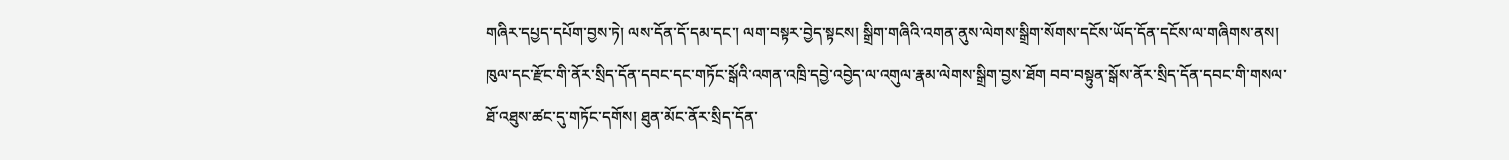གཞིར་དཔྱད་དཔོག་བྱས་ཏེ། ལས་དོན་དོ་དམ་དང་། ལག་བསྟར་བྱེད་སྟངས། སྒྲིག་གཞིའི་འགན་ནུས་ལེགས་སྒྲིག་སོགས་དངོས་ཡོད་དོན་དངོས་ལ་གཞིགས་ནས། ཁུལ་དང་རྫོང་གི་ནོར་སྲིད་དོན་དབང་དང་གཏོང་སྒོའི་འགན་འཁྲི་དབྱེ་འབྱེད་ལ་འགུལ་རྣམ་ལེགས་སྒྲིག་བྱས་ཐོག བབ་བསྟུན་སྒོས་ནོར་སྲིད་དོན་དབང་གི་གསལ་ཐོ་འཐུས་ཚང་དུ་གཏོང་དགོས། ཐུན་མོང་ནོར་སྲིད་དོན་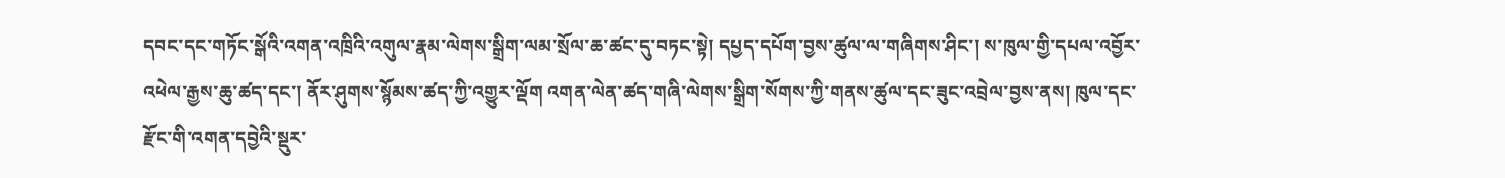དབང་དང་གཏོང་སྒོའི་འགན་འཁྲིའི་འགུལ་རྣམ་ལེགས་སྒྲིག་ལམ་སྲོལ་ཆ་ཚང་དུ་བཏང་སྟེ། དཔྱད་དཔོག་བྱས་ཚུལ་ལ་གཞིགས་ཤིང་། ས་ཁུལ་གྱི་དཔལ་འབྱོར་འཕེལ་རྒྱས་ཆུ་ཚད་དང་། ནོར་ཤུགས་སྙོམས་ཚད་ཀྱི་འགྱུར་ལྡོག འགན་ལེན་ཚད་གཞི་ལེགས་སྒྲིག་སོགས་ཀྱི་གནས་ཚུལ་དང་ཟུང་འབྲེལ་བྱས་ནས། ཁུལ་དང་རྫོང་གི་འགན་དབྱེའི་སྡུར་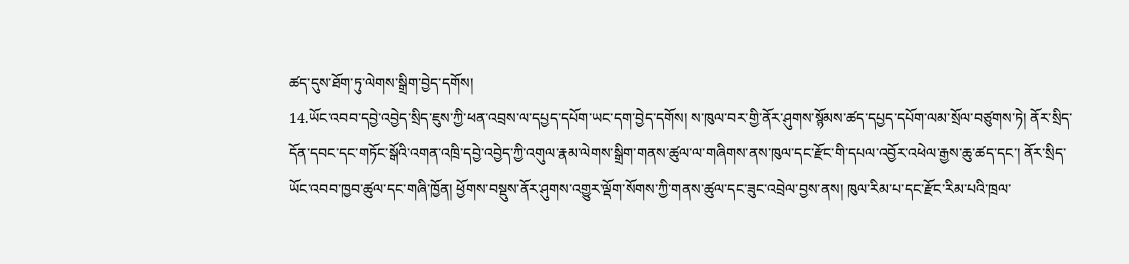ཚད་དུས་ཐོག་ཏུ་ལེགས་སྒྲིག་བྱེད་དགོས།
14.ཡོང་འབབ་དབྱེ་འབྱེད་སྲིད་ཇུས་ཀྱི་ཕན་འབྲས་ལ་དཔྱད་དཔོག་ཡང་དག་བྱེད་དགོས། ས་ཁུལ་བར་གྱི་ནོར་ཤུགས་སྙོམས་ཚད་དཔྱད་དཔོག་ལམ་སྲོལ་བཙུགས་ཏེ། ནོར་སྲིད་དོན་དབང་དང་གཏོང་སྒོའི་འགན་འཁྲི་དབྱེ་འབྱེད་ཀྱི་འགུལ་རྣམ་ལེགས་སྒྲིག་གནས་ཚུལ་ལ་གཞིགས་ནས་ཁུལ་དང་རྫོང་གི་དཔལ་འབྱོར་འཕེལ་རྒྱས་ཆུ་ཚད་དང་། ནོར་སྲིད་ཡོང་འབབ་ཁྱབ་ཚུལ་དང་གཞི་ཁྱོན། ཕྱོགས་བསྡུས་ནོར་ཤུགས་འགྱུར་ལྡོག་སོགས་ཀྱི་གནས་ཚུལ་དང་ཟུང་འབྲེལ་བྱས་ནས། ཁུལ་རིམ་པ་དང་རྫོང་རིམ་པའི་ཁྲལ་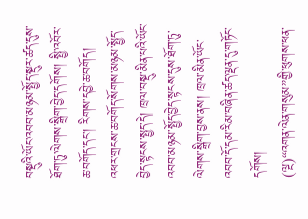བསྡུའི་ཡོང་འབབ་མཉམ་སྤྱོད་སྡུར་ཚད་དུས་ཐོག་ཏུ་ལེགས་སྒྲིག་བྱེད་དགོས། སྤྱི་འབོར་ཆ་བགོད་དང་། རིགས་དབྱེ་ཆ་བགོད། འཕར་གྲངས་ཆ་བགོད་སོགས་མཉམ་སྤྱོད་བྱེད་སྟངས་སྤྱད་དེ། ཁྲལ་བསྡུ་མིན་པའི་ཡོང་འབབ་མཉམ་སྤྱོད་བྱེད་སྟངས་དུས་ཐོག་ཏུ་ལེགས་སྒྲིག་བྱས་ནས། ཁྲལ་མིན་ཡོང་འབབ་དོ་དམ་རིམ་བཞིན་ཚད་ལྡན་དུ་གཏོང་དགོས།
(ལྔ)“འགན་ལེན་གསུམ”གྱི་ཕུགས་ཕན་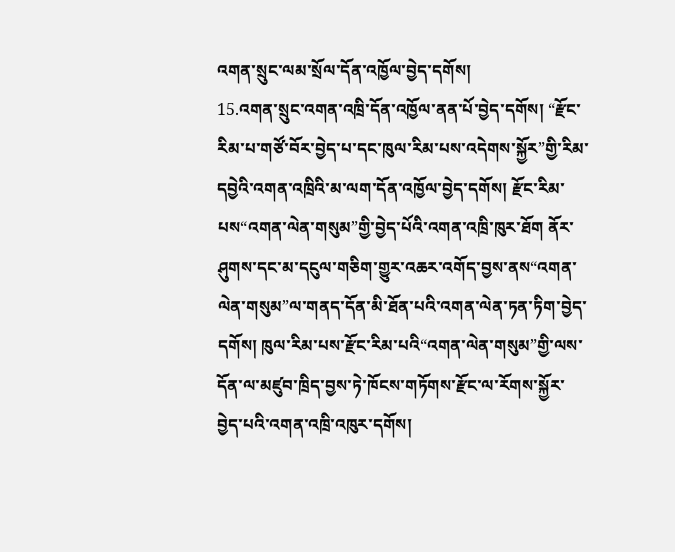འགན་སྲུང་ལམ་སྲོལ་དོན་འཁྱོལ་བྱེད་དགོས།
15.འགན་སྲུང་འགན་འཁྲི་དོན་འཁྱོལ་ནན་པོ་བྱེད་དགོས། “རྫོང་རིམ་པ་གཙོ་བོར་བྱེད་པ་དང་ཁུལ་རིམ་པས་འདེགས་སྐྱོར”གྱི་རིམ་དབྱེའི་འགན་འཁྲིའི་མ་ལག་དོན་འཁྱོལ་བྱེད་དགོས། རྫོང་རིམ་པས“འགན་ལེན་གསུམ”གྱི་བྱེད་པོའི་འགན་འཁྲི་ཁུར་ཐོག ནོར་ཤུགས་དང་མ་དངུལ་གཅིག་གྱུར་འཆར་འགོད་བྱས་ནས“འགན་ལེན་གསུམ”ལ་གནད་དོན་མི་ཐོན་པའི་འགན་ལེན་ཏན་ཏིག་བྱེད་དགོས། ཁུལ་རིམ་པས་རྫོང་རིམ་པའི“འགན་ལེན་གསུམ”གྱི་ལས་དོན་ལ་མཛུབ་ཁྲིད་བྱས་ཏེ་ཁོངས་གཏོགས་རྫོང་ལ་རོགས་སྐྱོར་བྱེད་པའི་འགན་འཁྲི་འཁུར་དགོས།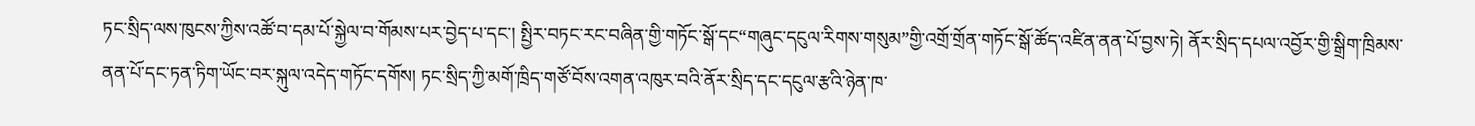ཏང་སྲིད་ལས་ཁུངས་ཀྱིས་འཚོ་བ་དམ་པོ་སྐྱེལ་བ་གོམས་པར་བྱེད་པ་དང་། སྤྱིར་བཏང་རང་བཞིན་གྱི་གཏོང་སྒོ་དང“གཞུང་དངུལ་རིགས་གསུམ”གྱི་འགྲོ་གྲོན་གཏོང་སྒོ་ཚོད་འཛིན་ནན་པོ་བྱས་ཏེ། ནོར་སྲིད་དཔལ་འབྱོར་གྱི་སྒྲིག་ཁྲིམས་ནན་པོ་དང་ཏན་ཏིག་ཡོང་བར་སྐུལ་འདེད་གཏོང་དགོས། ཏང་སྲིད་ཀྱི་མགོ་ཁྲིད་གཙོ་བོས་འགན་འཁུར་བའི་ནོར་སྲིད་དང་དངུལ་རྩའི་ཉེན་ཁ་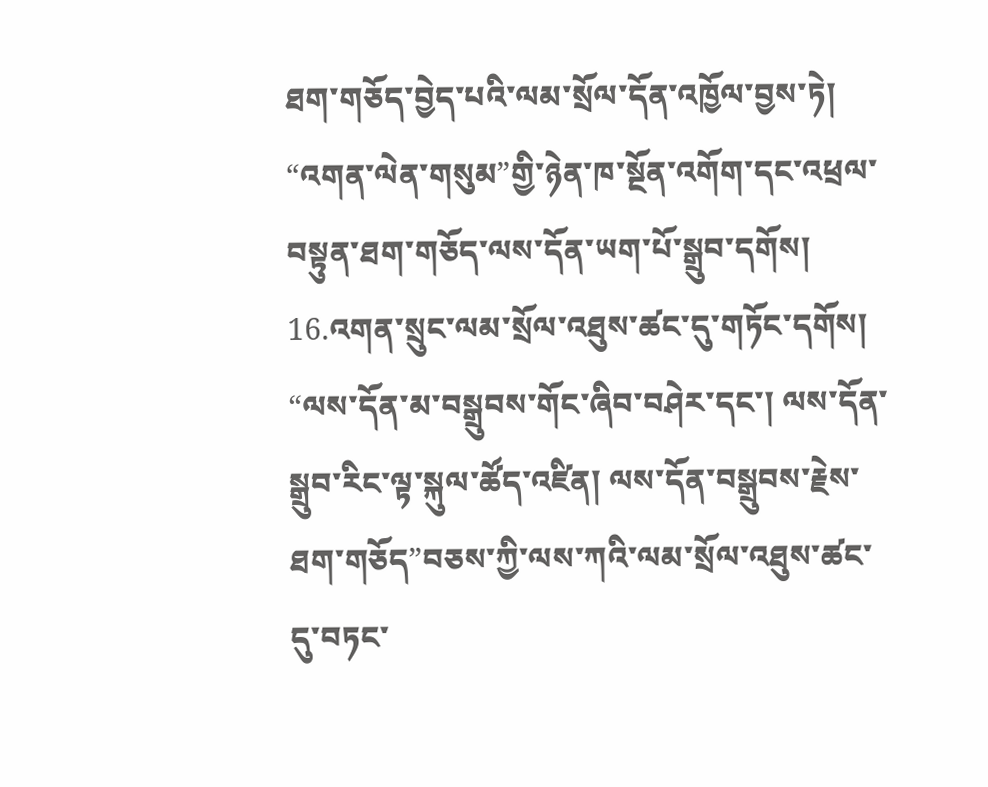ཐག་གཅོད་བྱེད་པའི་ལམ་སྲོལ་དོན་འཁྱོལ་བྱས་ཏེ། “འགན་ལེན་གསུམ”གྱི་ཉེན་ཁ་སྔོན་འགོག་དང་འཕྲལ་བསྟུན་ཐག་གཅོད་ལས་དོན་ཡག་པོ་སྒྲུབ་དགོས།
16.འགན་སྲུང་ལམ་སྲོལ་འཐུས་ཚང་དུ་གཏོང་དགོས། “ལས་དོན་མ་བསྒྲུབས་གོང་ཞིབ་བཤེར་དང་། ལས་དོན་སྒྲུབ་རིང་ལྟ་སྐུལ་ཚོད་འཛིན། ལས་དོན་བསྒྲུབས་རྗེས་ཐག་གཅོད”བཅས་ཀྱི་ལས་ཀའི་ལམ་སྲོལ་འཐུས་ཚང་དུ་བཏང་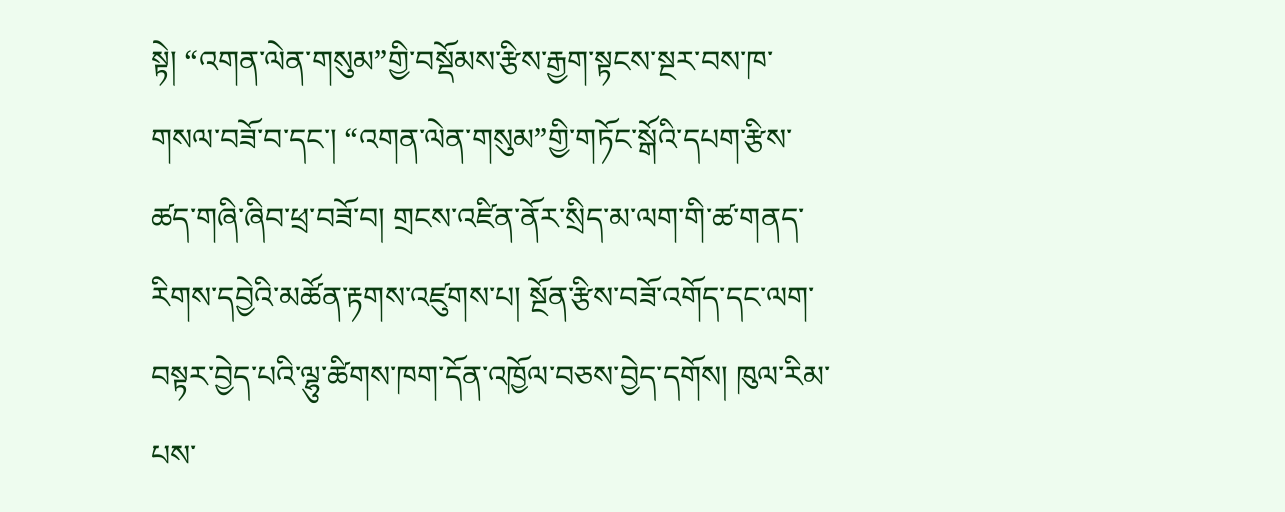སྟེ། “འགན་ལེན་གསུམ”གྱི་བསྡོམས་རྩིས་རྒྱག་སྟངས་སྔར་བས་ཁ་གསལ་བཟོ་བ་དང་། “འགན་ལེན་གསུམ”གྱི་གཏོང་སྒོའི་དཔག་རྩིས་ཚད་གཞི་ཞིབ་ཕྲ་བཟོ་བ། གྲངས་འཛིན་ནོར་སྲིད་མ་ལག་གི་ཚ་གནད་རིགས་དབྱེའི་མཚོན་རྟགས་འཛུགས་པ། སྔོན་རྩིས་བཟོ་འགོད་དང་ལག་བསྟར་བྱེད་པའི་ལྷུ་ཚིགས་ཁག་དོན་འཁྱོལ་བཅས་བྱེད་དགོས། ཁུལ་རིམ་པས་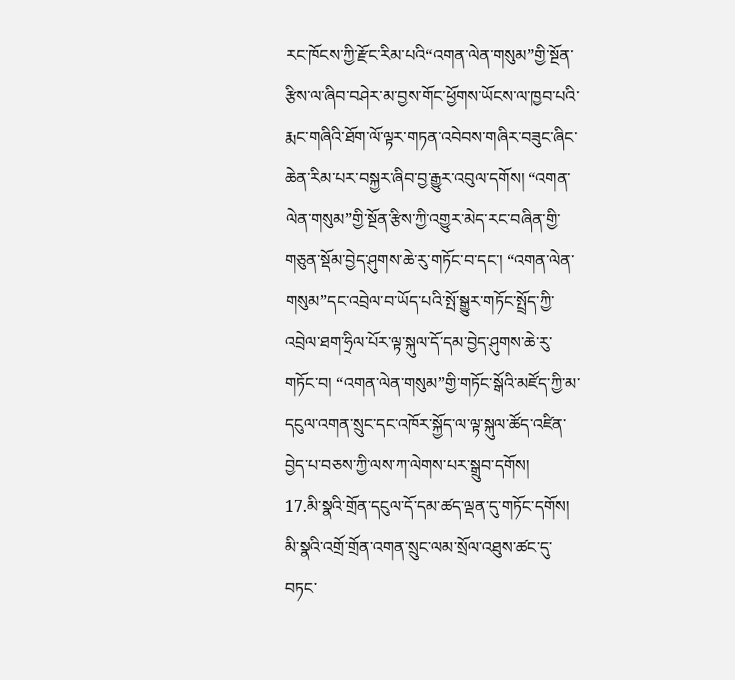རང་ཁོངས་ཀྱི་རྫོང་རིམ་པའི“འགན་ལེན་གསུམ”གྱི་སྔོན་རྩིས་ལ་ཞིབ་བཤེར་མ་བྱས་གོང་ཕྱོགས་ཡོངས་ལ་ཁྱབ་པའི་རྨང་གཞིའི་ཐོག་ལོ་ལྟར་གཏན་འབེབས་གཞིར་བཟུང་ཞིང་ཆེན་རིམ་པར་བསྐྱར་ཞིབ་བྱ་རྒྱུར་འབུལ་དགོས། “འགན་ལེན་གསུམ”གྱི་སྔོན་རྩིས་ཀྱི་འགྱུར་མེད་རང་བཞིན་གྱི་གཅུན་སྡོམ་བྱེད་ཤུགས་ཆེ་རུ་གཏོང་བ་དང་། “འགན་ལེན་གསུམ”དང་འབྲེལ་བ་ཡོད་པའི་སྤོ་སྒྱུར་གཏོང་སྤྲོད་ཀྱི་འབྲེལ་ཐག་ཧྲིལ་པོར་ལྟ་སྐུལ་དོ་དམ་བྱེད་ཤུགས་ཆེ་རུ་གཏོང་བ། “འགན་ལེན་གསུམ”གྱི་གཏོང་སྒོའི་མཛོད་ཀྱི་མ་དངུལ་འགན་སྲུང་དང་འཁོར་སྐྱོད་ལ་ལྟ་སྐུལ་ཚོད་འཛིན་བྱེད་པ་བཅས་ཀྱི་ལས་ཀ་ལེགས་པར་སྒྲུབ་དགོས།
17.མི་སྣའི་གྲོན་དངུལ་དོ་དམ་ཚད་ལྡན་དུ་གཏོང་དགོས། མི་སྣའི་འགྲོ་གྲོན་འགན་སྲུང་ལམ་སྲོལ་འཐུས་ཚང་དུ་བཏང་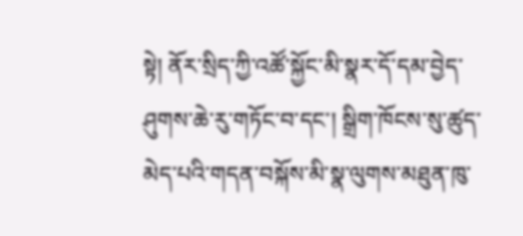སྟེ། ནོར་སྲིད་ཀྱི་འཚོ་སྐྱོང་མི་སྣར་དོ་དམ་བྱེད་ཤུགས་ཆེ་རུ་གཏོང་བ་དང་། སྒྲིག་ཁོངས་སུ་ཚུད་མེད་པའི་གདན་བསྐོས་མི་སྣ་ལུགས་མཐུན་ཁུ་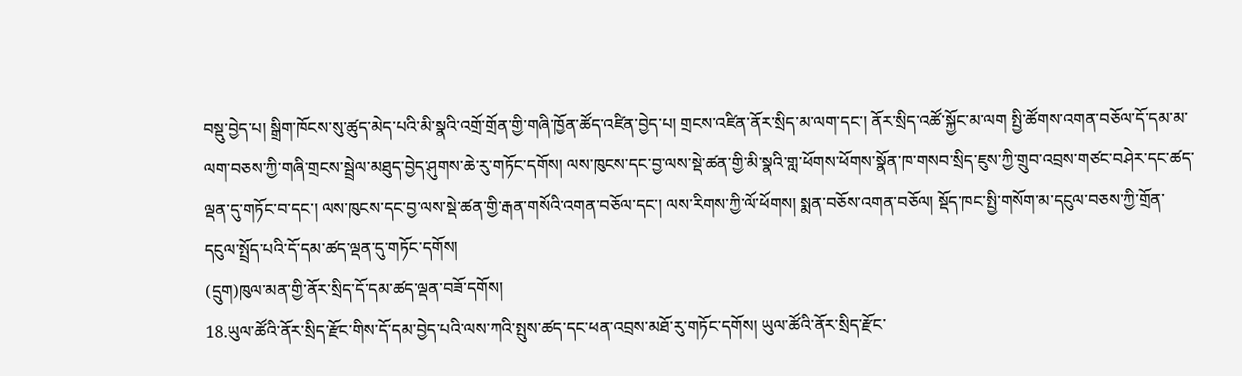བསྡུ་བྱེད་པ། སྒྲིག་ཁོངས་སུ་ཚུད་མེད་པའི་མི་སྣའི་འགྲོ་གྲོན་གྱི་གཞི་ཁྱོན་ཚོད་འཛིན་བྱེད་པ། གྲངས་འཛིན་ནོར་སྲིད་མ་ལག་དང་། ནོར་སྲིད་འཚོ་སྐྱོང་མ་ལག སྤྱི་ཚོགས་འགན་བཅོལ་དོ་དམ་མ་ལག་བཅས་ཀྱི་གཞི་གྲངས་སྦྲེལ་མཐུད་བྱེད་ཤུགས་ཆེ་རུ་གཏོང་དགོས། ལས་ཁུངས་དང་བྱ་ལས་སྡེ་ཚན་གྱི་མི་སྣའི་གླ་ཕོགས་ཕོགས་སྣོན་ཁ་གསབ་སྲིད་ཇུས་ཀྱི་གྲུབ་འབྲས་གཙང་བཤེར་དང་ཚད་ལྡན་དུ་གཏོང་བ་དང་། ལས་ཁུངས་དང་བྱ་ལས་སྡེ་ཚན་གྱི་རྒན་གསོའི་འགན་བཅོལ་དང་། ལས་རིགས་ཀྱི་ལོ་ཕོགས། སྨན་བཅོས་འགན་བཅོལ། སྡོད་ཁང་སྤྱི་གསོག་མ་དངུལ་བཅས་ཀྱི་གྲོན་དངུལ་སྤྲོད་པའི་དོ་དམ་ཚད་ལྡན་དུ་གཏོང་དགོས།
(དྲུག)ཁུལ་མན་གྱི་ནོར་སྲིད་དོ་དམ་ཚད་ལྡན་བཟོ་དགོས།
18.ཡུལ་ཚོའི་ནོར་སྲིད་རྫོང་གིས་དོ་དམ་བྱེད་པའི་ལས་ཀའི་སྤུས་ཚད་དང་ཕན་འབྲས་མཐོ་རུ་གཏོང་དགོས། ཡུལ་ཚོའི་ནོར་སྲིད་རྫོང་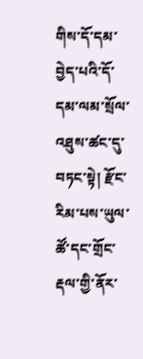གིས་དོ་དམ་བྱེད་པའི་དོ་དམ་ལམ་སྲོལ་འཐུས་ཚང་དུ་བཏང་སྟེ། རྫོང་རིམ་པས་ཡུལ་ཚོ་དང་གྲོང་རྡལ་གྱི་ནོར་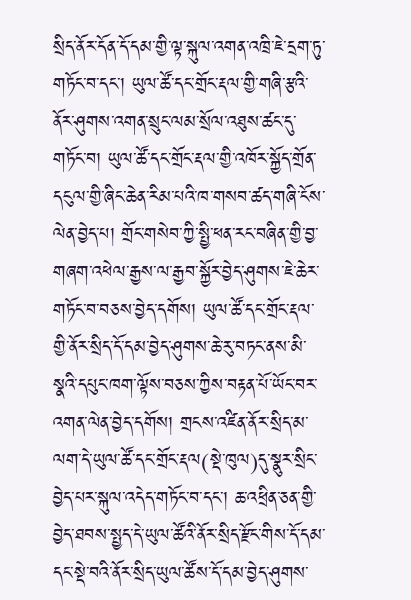སྲིད་ནོར་དོན་དོ་དམ་གྱི་ལྟ་སྐུལ་འགན་འཁྲི་ཇེ་དྲག་ཏུ་གཏོང་བ་དང་། ཡུལ་ཚོ་དང་གྲོང་རྡལ་གྱི་གཞི་རྩའི་ནོར་ཤུགས་འགན་སྲུང་ལམ་སྲོལ་འཐུས་ཚང་དུ་གཏོང་བ། ཡུལ་ཚོ་དང་གྲོང་རྡལ་གྱི་འཁོར་སྐྱོད་གྲོན་དངུལ་གྱི་ཞིང་ཆེན་རིམ་པའི་ཁ་གསབ་ཚད་གཞི་ངོས་ལེན་བྱེད་པ། གྲོང་གསེབ་ཀྱི་སྤྱི་ཕན་རང་བཞིན་གྱི་བྱ་གཞག་འཕེལ་རྒྱས་ལ་རྒྱབ་སྐྱོར་བྱེད་ཤུགས་ཇེ་ཆེར་གཏོང་བ་བཅས་བྱེད་དགོས། ཡུལ་ཚོ་དང་གྲོང་རྡལ་གྱི་ནོར་སྲིད་དོ་དམ་བྱེད་ཤུགས་ཆེ་རུ་བཏང་ནས་མི་སྣའི་དཔུང་ཁག་ལྟོས་བཅས་ཀྱིས་བརྟན་པོ་ཡོང་བར་འགན་ལེན་བྱེད་དགོས། གྲངས་འཛིན་ནོར་སྲིད་མ་ལག་དེ་ཡུལ་ཚོ་དང་གྲོང་རྡལ(སྡེ་ཁུལ)དུ་སྣུར་སྲིང་བྱེད་པར་སྐུལ་འདེད་གཏོང་བ་དང་། ཆ་འཕྲིན་ཅན་གྱི་བྱེད་ཐབས་སྤྱད་དེ་ཡུལ་ཚོའི་ནོར་སྲིད་རྫོང་གིས་དོ་དམ་དང་སྡེ་བའི་ནོར་སྲིད་ཡུལ་ཚོས་དོ་དམ་བྱེད་ཤུགས་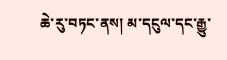ཆེ་རུ་བཏང་ནས། མ་དངུལ་དང་རྒྱུ་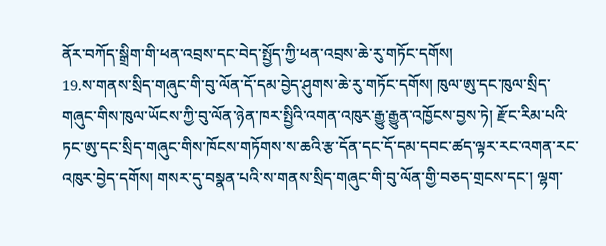ནོར་བཀོད་སྒྲིག་གི་ཕན་འབྲས་དང་བེད་སྤྱོད་ཀྱི་ཕན་འབྲས་ཆེ་རུ་གཏོང་དགོས།
19.ས་གནས་སྲིད་གཞུང་གི་བུ་ལོན་དོ་དམ་བྱེད་ཤུགས་ཆེ་རུ་གཏོང་དགོས། ཁུལ་ཨུ་དང་ཁུལ་སྲིད་གཞུང་གིས་ཁུལ་ཡོངས་ཀྱི་བུ་ལོན་ཉེན་ཁར་སྤྱིའི་འགན་འཁུར་རྒྱུ་རྒྱུན་འཁྱོངས་བྱས་ཏེ། རྫོང་རིམ་པའི་ཏང་ཨུ་དང་སྲིད་གཞུང་གིས་ཁོངས་གཏོགས་ས་ཆའི་རྩ་དོན་དང་དོ་དམ་དབང་ཚད་ལྟར་རང་འགན་རང་འཁུར་བྱེད་དགོས། གསར་དུ་བསྣན་པའི་ས་གནས་སྲིད་གཞུང་གི་བུ་ལོན་གྱི་བཅད་གྲངས་དང་། ལྷག་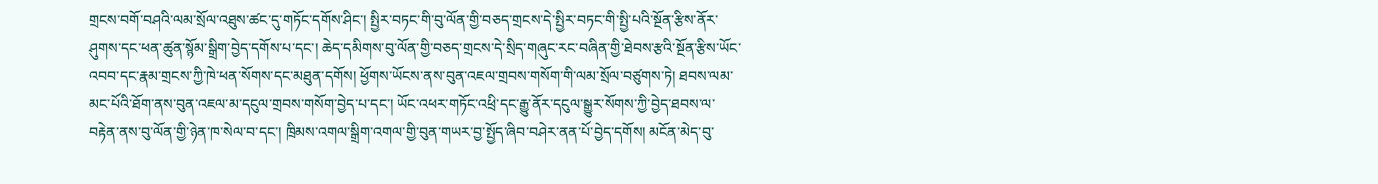གྲངས་བགོ་བཤའི་ལམ་སྲོལ་འཐུས་ཚང་དུ་གཏོང་དགོས་ཤིང་། སྤྱིར་བཏང་གི་བུ་ལོན་གྱི་བཅད་གྲངས་དེ་སྤྱིར་བཏང་གི་སྤྱི་པའི་སྔོན་རྩིས་ནོར་ཤུགས་དང་ཕན་ཚུན་སྙོམ་སྒྲིག་བྱེད་དགོས་པ་དང་། ཆེད་དམིགས་བུ་ལོན་གྱི་བཅད་གྲངས་དེ་སྲིད་གཞུང་རང་བཞིན་གྱི་ཐེབས་རྩའི་སྔོན་རྩིས་ཡོང་འབབ་དང་རྣམ་གྲངས་ཀྱི་ཁེ་ཕན་སོགས་དང་མཐུན་དགོས། ཕྱོགས་ཡོངས་ནས་བུན་འཇལ་གྲབས་གསོག་གི་ལམ་སྲོལ་བཙུགས་ཏེ། ཐབས་ལམ་མང་པོའི་ཐོག་ནས་བུན་འཇལ་མ་དངུལ་གྲབས་གསོག་བྱེད་པ་དང་། ཡོང་འཕར་གཏོང་འཕྲི་དང་རྒྱུ་ནོར་དངུལ་སྒྱུར་སོགས་ཀྱི་བྱེད་ཐབས་ལ་བརྟེན་ནས་བུ་ལོན་གྱི་ཉེན་ཁ་སེལ་བ་དང་། ཁྲིམས་འགལ་སྒྲིག་འགལ་གྱི་བུན་གཡར་བྱ་སྤྱོད་ཞིབ་བཤེར་ནན་པོ་བྱེད་དགོས། མངོན་མེད་བུ་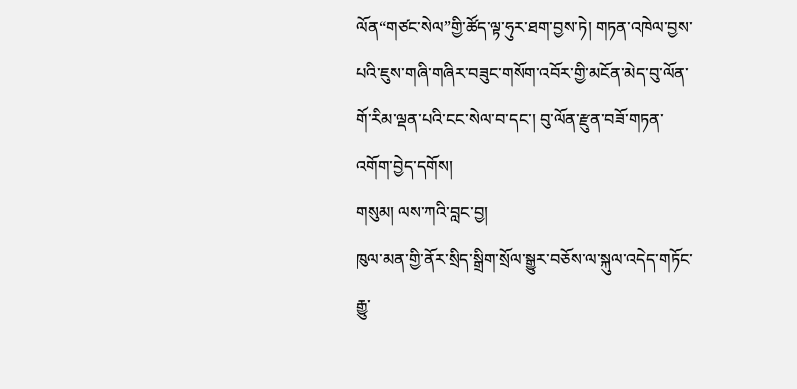ལོན“གཙང་སེལ”གྱི་ཚོད་ལྟ་ཧུར་ཐག་བྱས་ཏེ། གཏན་འཁེལ་བྱས་པའི་ཇུས་གཞི་གཞིར་བཟུང་གསོག་འབོར་གྱི་མངོན་མེད་བུ་ལོན་གོ་རིམ་ལྡན་པའི་ངང་སེལ་བ་དང་། བུ་ལོན་རྫུན་བཟོ་གཏན་འགོག་བྱེད་དགོས།
གསུམ། ལས་ཀའི་བླང་བྱ།
ཁུལ་མན་གྱི་ནོར་སྲིད་སྒྲིག་སྲོལ་སྒྱུར་བཅོས་ལ་སྐུལ་འདེད་གཏོང་རྒྱུ་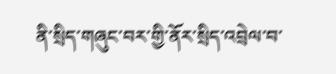ནི་སྲིད་གཞུང་བར་གྱི་ནོར་སྲིད་འབྲེལ་བ་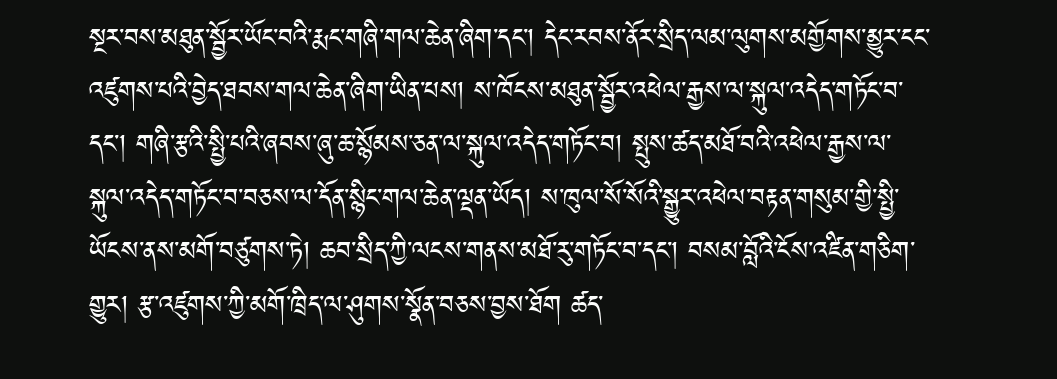སྔར་བས་མཐུན་སྦྱོར་ཡོང་བའི་རྨང་གཞི་གལ་ཆེན་ཞིག་དང་། དེང་རབས་ནོར་སྲིད་ལམ་ལུགས་མགྱོགས་མྱུར་ངང་འཛུགས་པའི་བྱེད་ཐབས་གལ་ཆེན་ཞིག་ཡིན་པས། ས་ཁོངས་མཐུན་སྦྱོར་འཕེལ་རྒྱས་ལ་སྐུལ་འདེད་གཏོང་བ་དང་། གཞི་རྩའི་སྤྱི་པའི་ཞབས་ཞུ་ཆ་སྙོམས་ཅན་ལ་སྐུལ་འདེད་གཏོང་བ། སྤུས་ཚད་མཐོ་བའི་འཕེལ་རྒྱས་ལ་སྐུལ་འདེད་གཏོང་བ་བཅས་ལ་དོན་སྙིང་གལ་ཆེན་ལྡན་ཡོད། ས་ཁུལ་སོ་སོའི་སྒྱུར་འཕེལ་བརྟན་གསུམ་གྱི་སྤྱི་ཡོངས་ནས་མགོ་བཙུགས་ཏེ། ཆབ་སྲིད་ཀྱི་ལངས་གནས་མཐོ་རུ་གཏོང་བ་དང་། བསམ་བློའི་ངོས་འཛིན་གཅིག་གྱུར། རྩ་འཛུགས་ཀྱི་མགོ་ཁྲིད་ལ་ཤུགས་སྣོན་བཅས་བྱས་ཐོག ཚད་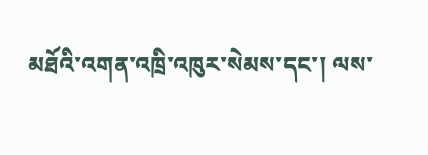མཐོའི་འགན་འཁྲི་འཁུར་སེམས་དང་། ལས་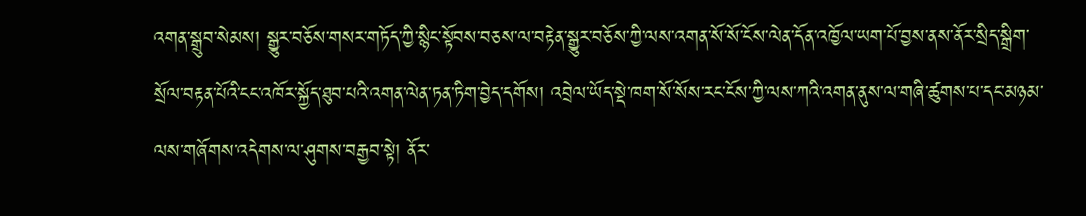འགན་སྒྲུབ་སེམས། སྒྱུར་བཅོས་གསར་གཏོད་ཀྱི་སྙིང་སྟོབས་བཅས་ལ་བརྟེན་སྒྱུར་བཅོས་ཀྱི་ལས་འགན་སོ་སོ་ངོས་ལེན་དོན་འཁྱོལ་ཡག་པོ་བྱས་ནས་ནོར་སྲིད་སྒྲིག་སྲོལ་བརྟན་པོའི་ངང་འཁོར་སྐྱོད་ཐུབ་པའི་འགན་ལེན་ཏན་ཏིག་བྱེད་དགོས། འབྲེལ་ཡོད་སྡེ་ཁག་སོ་སོས་རང་ངོས་ཀྱི་ལས་ཀའི་འགན་ནུས་ལ་གཞི་ཚུགས་པ་དང་མཉམ་ལས་གཞོགས་འདེགས་ལ་ཤུགས་བརྒྱབ་སྟེ། ནོར་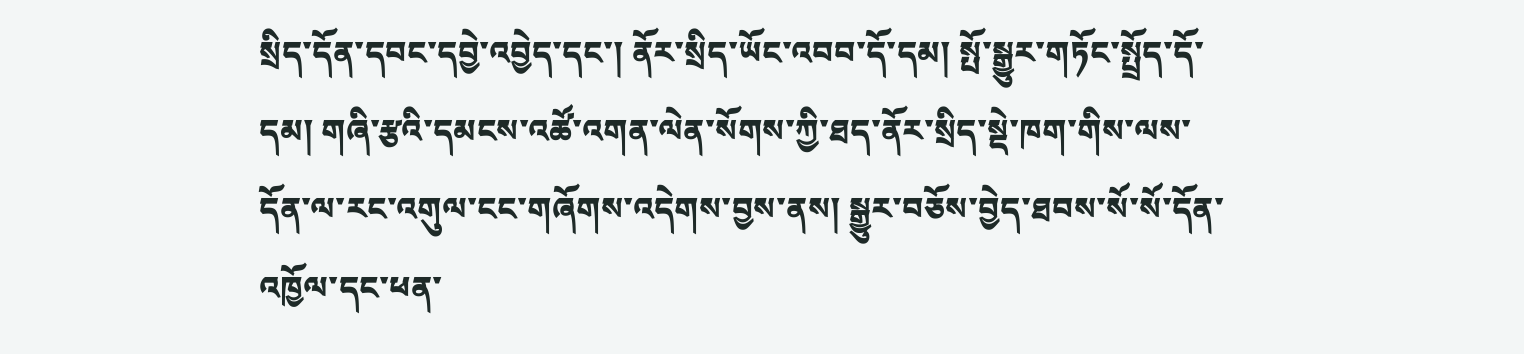སྲིད་དོན་དབང་དབྱེ་འབྱེད་དང་། ནོར་སྲིད་ཡོང་འབབ་དོ་དམ། སྤོ་སྒྱུར་གཏོང་སྤྲོད་དོ་དམ། གཞི་རྩའི་དམངས་འཚོ་འགན་ལེན་སོགས་ཀྱི་ཐད་ནོར་སྲིད་སྡེ་ཁག་གིས་ལས་དོན་ལ་རང་འགུལ་ངང་གཞོགས་འདེགས་བྱས་ནས། སྒྱུར་བཅོས་བྱེད་ཐབས་སོ་སོ་དོན་འཁྱོལ་དང་ཕན་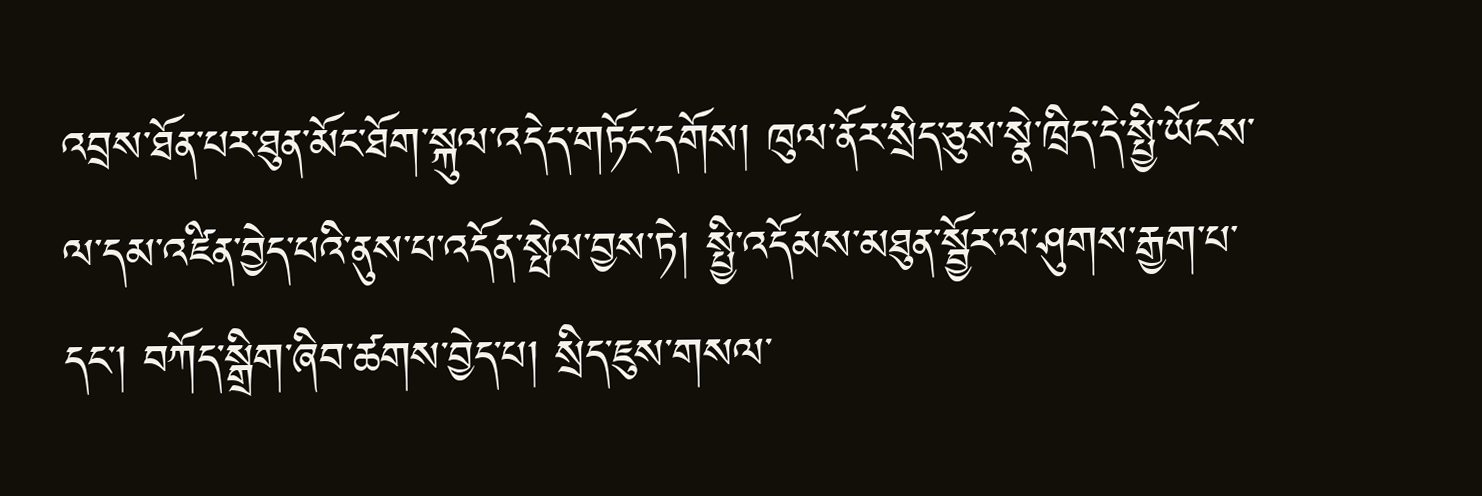འབྲས་ཐོན་པར་ཐུན་མོང་ཐོག་སྐུལ་འདེད་གཏོང་དགོས། ཁུལ་ནོར་སྲིད་ཅུས་སྣེ་ཁྲིད་དེ་སྤྱི་ཡོངས་ལ་དམ་འཛིན་བྱེད་པའི་ནུས་པ་འདོན་སྤེལ་བྱས་ཏེ། སྤྱི་འདོམས་མཐུན་སྦྱོར་ལ་ཤུགས་རྒྱག་པ་དང་། བཀོད་སྒྲིག་ཞིབ་ཚགས་བྱེད་པ། སྲིད་ཇུས་གསལ་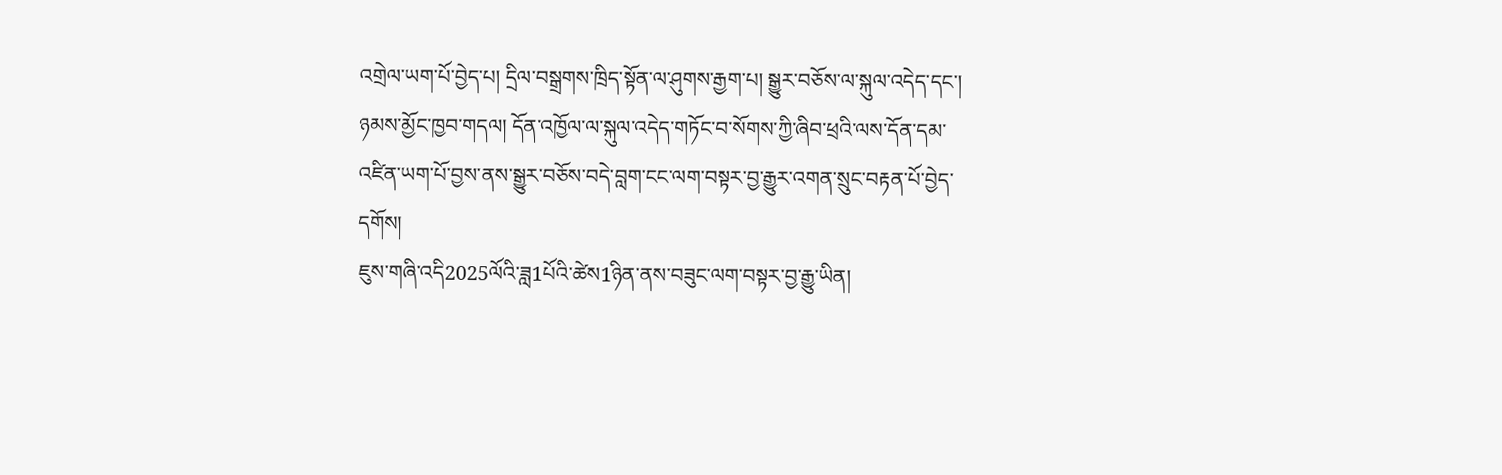འགྲེལ་ཡག་པོ་བྱེད་པ། དྲིལ་བསྒྲགས་ཁྲིད་སྟོན་ལ་ཤུགས་རྒྱག་པ། སྒྱུར་བཅོས་ལ་སྐུལ་འདེད་དང་། ཉམས་མྱོང་ཁྱབ་གདལ། དོན་འཁྱོལ་ལ་སྐུལ་འདེད་གཏོང་བ་སོགས་ཀྱི་ཞིབ་ཕྲའི་ལས་དོན་དམ་འཛིན་ཡག་པོ་བྱས་ནས་སྒྱུར་བཅོས་བདེ་བླག་ངང་ལག་བསྟར་བྱ་རྒྱུར་འགན་སྲུང་བརྟན་པོ་བྱེད་དགོས།
ཇུས་གཞི་འདི2025ལོའི་ཟླ1པོའི་ཚེས1ཉིན་ནས་བཟུང་ལག་བསྟར་བྱ་རྒྱུ་ཡིན།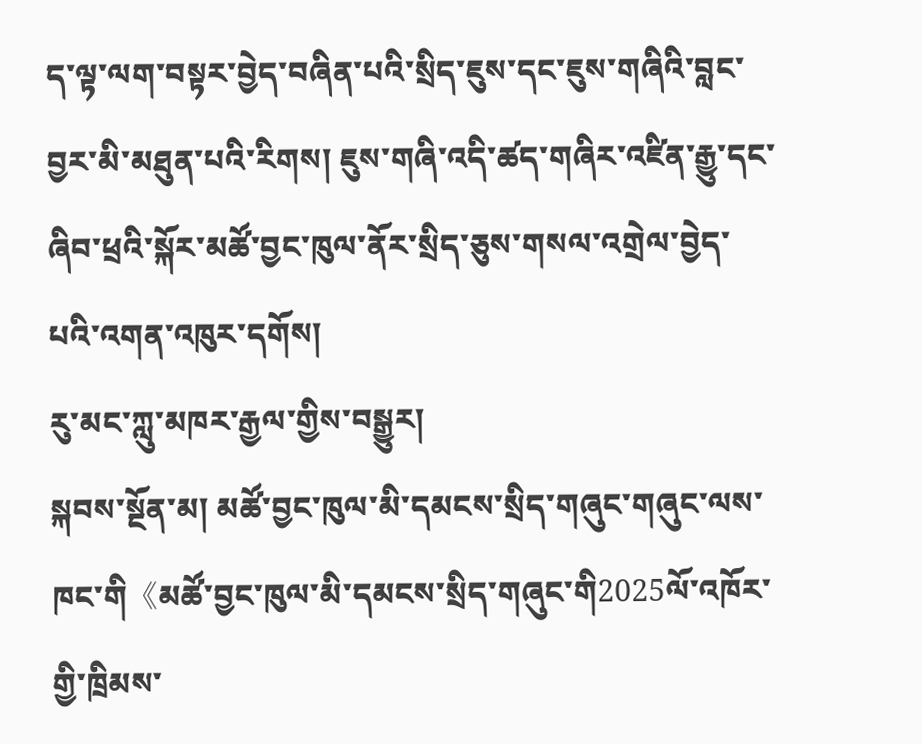ད་ལྟ་ལག་བསྟར་བྱེད་བཞིན་པའི་སྲིད་ཇུས་དང་ཇུས་གཞིའི་བླང་བྱར་མི་མཐུན་པའི་རིགས། ཇུས་གཞི་འདི་ཚད་གཞིར་འཛིན་རྒྱུ་དང་ཞིབ་ཕྲའི་སྐོར་མཚོ་བྱང་ཁུལ་ནོར་སྲིད་ཅུས་གསལ་འགྲེལ་བྱེད་པའི་འགན་འཁུར་དགོས།
རུ་མང་ཀླུ་མཁར་རྒྱལ་གྱིས་བསྒྱུར།
སྐབས་སྔོན་མ། མཚོ་བྱང་ཁུལ་མི་དམངས་སྲིད་གཞུང་གཞུང་ལས་ཁང་གི《མཚོ་བྱང་ཁུལ་མི་དམངས་སྲིད་གཞུང་གི2025ལོ་འཁོར་གྱི་ཁྲིམས་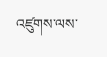འཛུགས་ལས་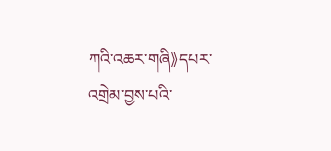ཀའི་འཆར་གཞི》དཔར་འགྲེམ་བྱས་པའི་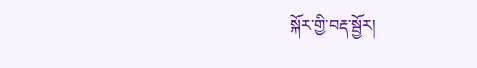སྐོར་གྱི་བརྡ་སྦྱོར།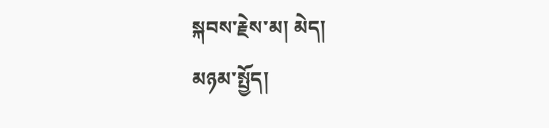སྐབས་རྗེས་མ། མེད།
མཉམ་སྤྱོད།